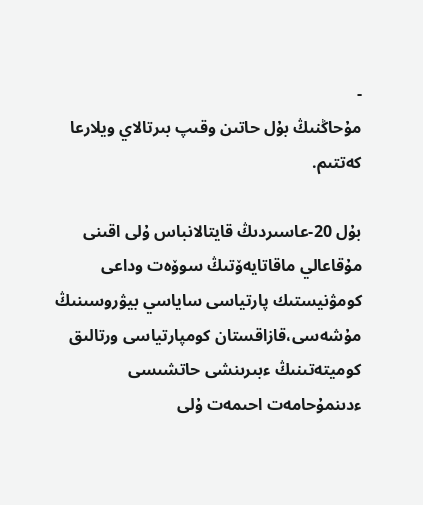-
مۇحاڭنىڭ بۇل حاتىن وقىپ بىرتالاي ويلارعا كەتتىم.

بۇل 20-عاسىردىڭ قايتالانباس ۇلى اقىنى مۇقاعالي ماقاتايەۆتىڭ سوۆەت وداعى كومۋنيستىك پارتياسى ساياسي بيۋروسىنىڭ مۇشەسى،قازاقستان كومپارتياسى ورتالىق كوميتەتىنىڭ ءبىرىنشى حاتشىسى ءدىنمۇحامەت احىمەت ۇلى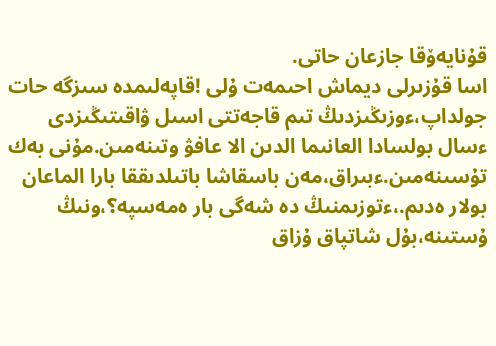قۇنايەۆقا جازعان حاتى.
اسا قۇزىرلى ديماش احىمەت ۇلى !قاپەلىمدە سىزگە حات جولداپ،ءوزىڭىزدىڭ تىم قاجەتتى اسىل ۋاقىتىڭىزدى ءسال بولسادا العانىما الدىن الا عافۋ وتىنەمىن.مۇنى بەك تۇسىنەمىن.ءبىراق،مەن باسقاشا باتىلدىققا بارا الماعان بولار ەدىم.،ءتوزىمنىڭ دە شەگى بار ەمەسپە؟،ونىڭ ۇستىنە،بۇل شاتپاق ۇزاق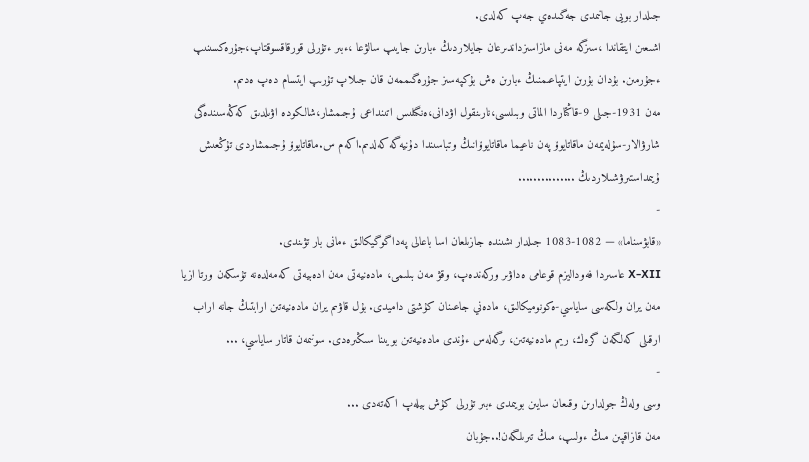جىلدار بويى جانىمدى جەگىدەي جەپ كەلدى.
اشىعىن ايتقاندا ،سىزگە مەنى مازاسىزداندىرعان جايلاردىڭ ءبارىن جايىپ سالۋعا ،ءبىر ءتۇرلى قورقاقسوقتاپ،جۇرەكسىنىپ ءجۇرمىن. بۇدان بۇرىن ايتپاعىمنىڭ ءبارىن ەش بۇكپەسىز جۇرەگىممەن قان جىلاپ تۇرىپ ايتسام دەپ ەدىم.
مەن 1931-جىلى 9-قاڭتاردا الماتى وبىلىسى،نارىنقول اۋدانى،ەنگىلىس اتىنداعى ۇجىمشار،شالكودە اۋىلدىق كەڭەسىندەگى شارۋالار-سۇلەيمەن ماقاتايوۆ پەن ناعيما ماقاتايوۆانىڭ وتباسىندا دۇنيەگە كەلدىم.اكەم س.ماقاتايوۆ ۇجىمشاردى تۇڭعىش ۇيىمداستىرۋشىلاردىڭ ...............
-
«قابۋسناما» — 1082-1083 جىلدار ىشىندە جازىلعان اسا باعالى پەداگوگيكالىق ءمانى بار تۋىندى.
Х-ХII عاسىردا فەوداليزم قوعامى ەداۋىر وركەندەپ، وقۋ مەن بىلىمى، مادەنيەتى مەن ادەبيەتى كەمەلدەنە تۇسكەن ورتا ازيا مەن يران ولكەسى ساياسي-ەكونوميكالىق، مادەني جاعىنان كۇشتى داميدى. بۇل قاۋىم يران مادەنيەتىن ارابتىڭ جانە اراب ارقىلى كەلگەن گرەك، ريم مادەنيەتىن، ىرگەلەس ءۇندى مادەنيەتىن بويىنا سىڭىرەدى. سونىمەن قاتار ساياسي، ...
-
وسى ولەڭ جولدارىن وقىعان سايىن بويىمدى ءبىر تۇرلى كۇش بيلەپ اكەتەدى ...
مەن قازاقپىن مىڭ ءولىپ، مىڭ تىرىلگەن!..جۇبان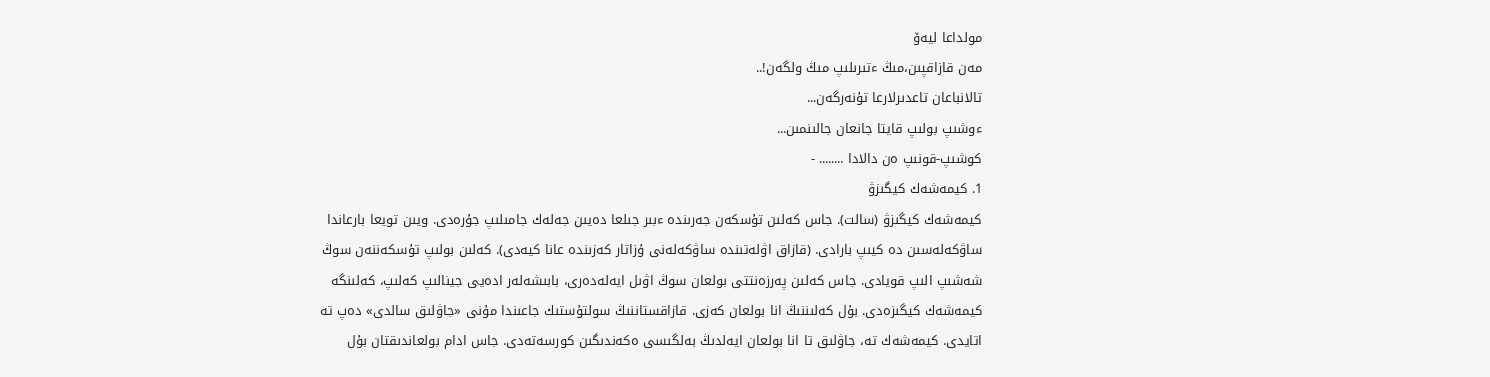مولداعا ليەۆ
مەن قازاقپىن،مىڭ ءتىرىلىپ مىڭ ولگەن!..
تالانباعان تاعدىرلارعا تۇنەرگەن...
ءوشىپ بولىپ قايتا جانعان جالىنمىن...
كوشىپ-قونىپ ەن دالادا ........ -
1. كيمەشەك كيگىزۋ
كيمەشەك كيگىزۋ (سالت). جاس كەلىن تۇسكەن جەرىندە ءبىر جىلعا دەيىن جەلەك جامىلىپ جۇرەدى. ويىن تويعا بارعاندا ساۋكەلەسىن دە كيىپ بارادى. (قازاق اۋلەتىندە ساۋكەلەنى ۇزاتار كەزىندە عانا كيەدى). كەلىن بولىپ تۇسكەننەن سوڭ شەشىپ الىپ قويادى. جاس كەلىن پەرزەنتتى بولعان سوڭ اۋىل ايەلەدەرى، بابىشەلەر ادەيى جينالىپ كەلىپ، كەلىنگە كيمەشەك كيگىزەدى. بۇل كەلىننىڭ انا بولعان كەزى. قازاقستاننىڭ سولتۇستىك جاعىندا مۇنى «جاۋلىق سالدى» دەپ تە اتايدى. كيمەشەك تە، جاۋلىق تا انا بولعان ايەلدىڭ بەلگىسى ەكەندىگىن كورسەتەدى. جاس ادام بولعاندىقتان بۇل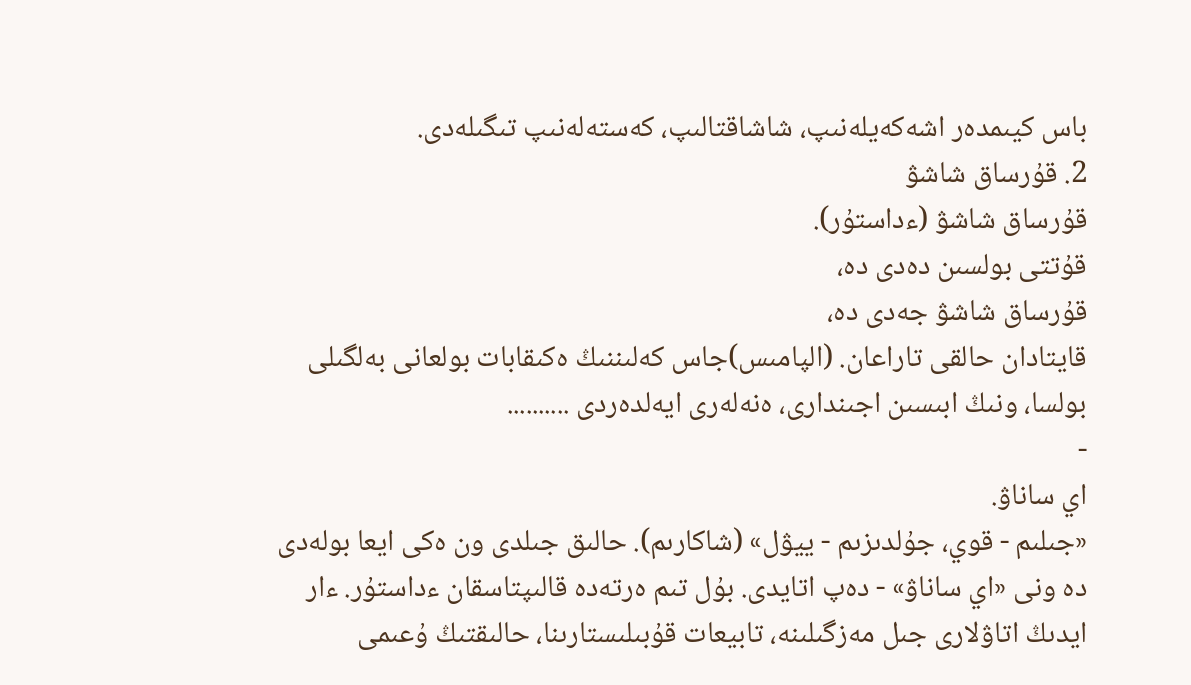باس كيىمدەر اشەكەيلەنىپ، شاشاقتالىپ، كەستەلەنىپ تىگىلەدى.
2. قۇرساق شاشۋ
قۇرساق شاشۋ (ءداستۇر).
قۇتتى بولسىن دەدى دە،
قۇرساق شاشۋ جەدى دە،
قايتادان حالقى تاراعان. (الپامىس)جاس كەلىننىڭ ەكىقابات بولعانى بەلگىلى بولسا، ونىڭ ابىسىن اجىندارى، ەنەلەرى ايەلدەردى ..........
-
اي ساناۋ.
«جىلىم - قوي، جۇلدىزىم - ييۋل» (شاكارىم). حالىق جىلدى ون ەكى ايعا بولەدى دە ونى «اي ساناۋ» - دەپ اتايدى. بۇل تىم ەرتەدە قالىپتاسقان ءداستۇر. ءار ايدىڭ اتاۋلارى جىل مەزگىلىنە، تابيعات قۇبىلىستارىنا، حالىقتىڭ ۇعىمى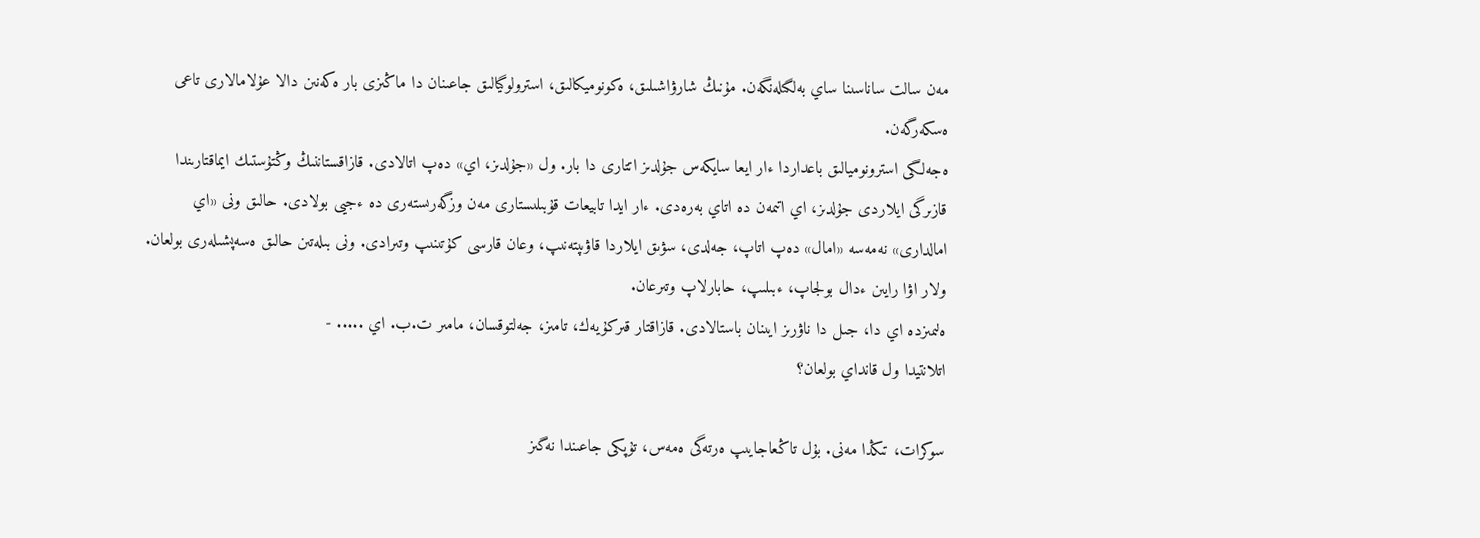مەن سالت ساناسىنا ساي بەلگىلەنگەن. مۇنىڭ شارۋاشىلىق، ەكونوميكالىق، استرولوگيالىق جاعىنان دا ماڭىزى بار ەكەنىن دالا عۇلامالارى تاعى ەسكەرگەن.
ەجەلگى استرونوميالىق باعداردا ءار ايعا سايكەس جۇلدىز اتتارى دا بار. ول «جۇلدىز، اي» دەپ اتالادى. قازاقستاننىڭ وڭتۇستىك ايماقتارىندا قازىرگى ايلاردى جۇلدىز، اي اتىمەن دە اتاي بەرەدى. ءار ايدا تابيعات قۇبىلىستارى مەن وزگەرىستەرى دە ءجيى بولادى. حالىق ونى «اي امالدارى» نەمەسە «امال» دەپ اتاپ، جەلدى، سۋىق ايلاردا قاۋىپتەنىپ، وعان قارسى كۇتىنىپ وتىرادى. ونى بىلەتىن حالىق ەسەپشىلەرى بولعان. ولار اۋا رايىن ءدال بولجاپ، ءبىلىپ، حابارلاپ وتىرعان.
ەلىمىزدە اي دا، جىل دا ناۋرىز ايىنان باستالادى. قازاقتار قىركۇيەك، تامىز، جەلتوقسان، مامىر ت.ب. اي ..... -
اتلانتيدا ول قانداي بولعان؟

سوكرات، تىڭدا مەنى. بۇل تاڭعاجايىپ ەرتەگى ەمەس، تۇپكى جاعىندا نەگىز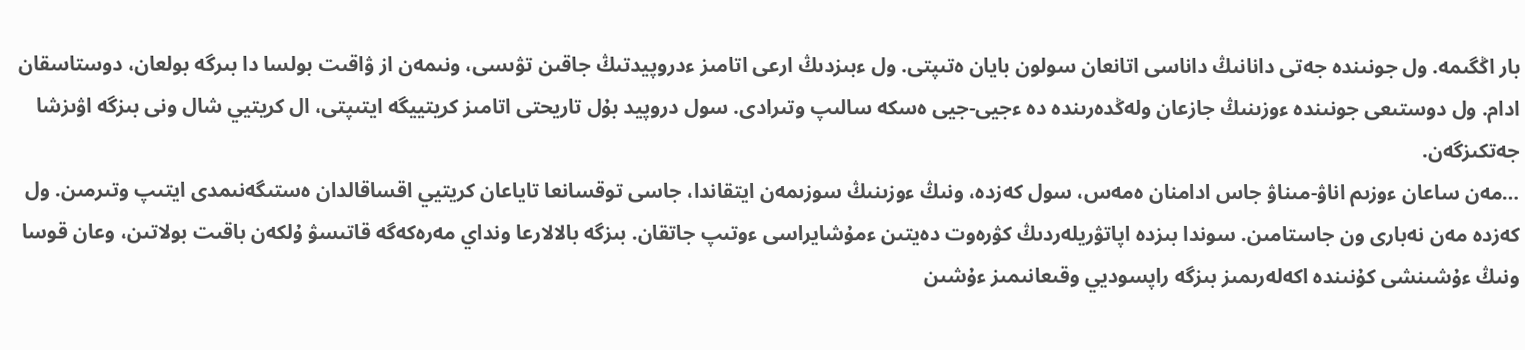بار اڭگىمە. ول جونىندە جەتى دانانىڭ داناسى اتانعان سولون بايان ەتىپتى. ول ءبىزدىڭ ارعى اتامىز ءدروپيدتىڭ جاقىن تۋىسى، ونىمەن از ۋاقىت بولسا دا بىرگە بولعان، دوستاسقان ادام. ول دوستىعى جونىندە ءوزىنىڭ جازعان ولەڭدەرىندە دە ءجيى-جيى ەسكە سالىپ وتىرادى. سول دروپيد بۇل تاريحتى اتامىز كريتييگە ايتىپتى، ال كريتيي شال ونى بىزگە اۋىزشا جەتكىزگەن.
…مەن ساعان ءوزىم اناۋ-مىناۋ جاس ادامنان ەمەس، سول كەزدە، ونىڭ ءوزىنىڭ سوزىمەن ايتقاندا، جاسى توقسانعا تاياعان كريتيي اقساقالدان ەستىگەنىمدى ايتىپ وتىرمىن. ول كەزدە مەن نەبارى ون جاستامىن. سوندا بىزدە اپاتۋريلەردىڭ كۋرەوت دەيتىن ءمۇشايراسى ءوتىپ جاتقان. بىزگە بالالارعا ونداي مەرەكەگە قاتىسۋ ۇلكەن باقىت بولاتىن، وعان قوسا ونىڭ ءۇشىنشى كۇنىندە اكەلەرىمىز بىزگە راپسوديي وقىعانىمىز ءۇشىن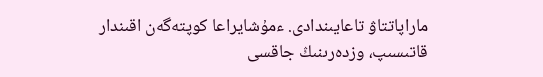ماراپاتتاۋ تاعايىندادى. ءمۇشايراعا كوپتەگەن اقىندار قاتىسىپ، وزدەرىنىڭ جاقسى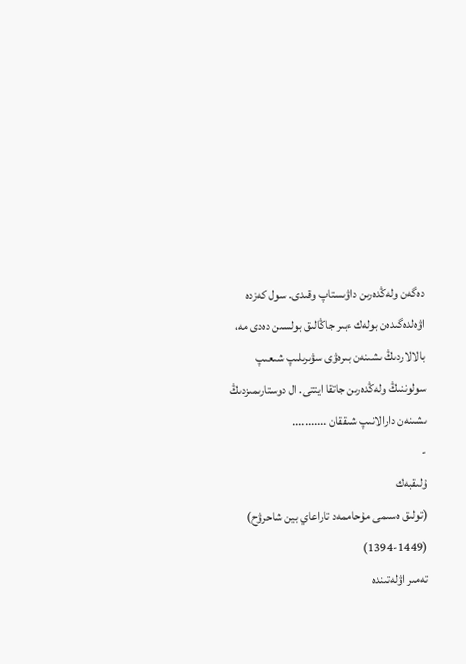دەگەن ولەڭدەرىن داۋىستاپ وقىدى. سول كەزدە اۋەلدەگىدەن بولەك ءبىر جاڭالىق بولسىن دەدى مە، بالالاردىڭ ىشىنەن بىرەۋى سۋىرىلىپ شىعىپ سولوننىڭ ولەڭدەرىن جاتقا ايتتى. ال دوستارىمىزدىڭ ىشىنەن دارالانىپ شىققان ...........
-
ۇلىقبەك
(تولىق ەسىمى مۇحاممەد تاراعاي بين شاحرۋح)
(1394-1449)
تەمىر اۋلەتىندە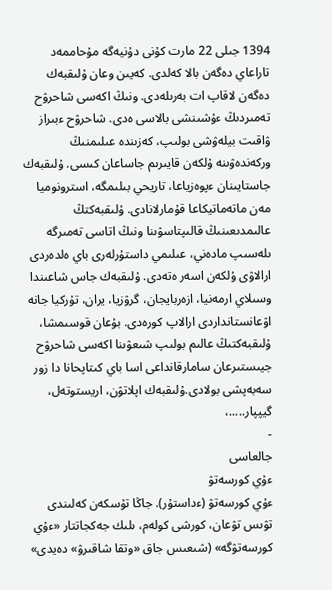1394 جىلى 22 مارت كۇنى دۇنيەگە مۇحاممەد تاراعاي دەگەن بالا كەلدى. كەيىن وعان ۇلىقبەك دەگەن لاقاپ ات بەرىلەدى. ونىڭ اكەسى شاحرۋح تەمىردىڭ ءۇشىنشى بالاسى ەدى. شاحرۋح ءبىراز ۋاقىت بيلەۋشى بولىپ، كەزىندە عىلىمنىڭ وركەندەۋىنە ۇلكەن قايىرىم جاساعان كىسى. ۇلىقبەك جاستايىنان ءپوەزياعا، تاريحي بىلىمگە، استرونوميا مەن ماتەماتيكاعا قۇمارلانادى. ۇلىقبەكتڭ عالىمدىعىنىڭ قالىپتاسۋىنا ونىڭ اتاسى تەمىرگە ىلەسىپ مادەني، عىلىمي داستۇرلەرى باي ەلدەردى ارالاۋى ۇلكەن اسەر ەتەدى. ۇلىقبەك جاس شاعىندا وسىلاي ارمەنيا، ازەربايجان، گرۋزيا، يران، تۇركيا جانە اۋعانستانداردى ارالاپ كورەدى. بۇعان قوسىمشا، ۇلىقبەكتىڭ عالىم بولىپ شىعۋىنا اكەسى شاحرۋح جيىستىرعان سامارقانداعى اسا باي كىتاپحانا دا زور سەبەپشى بولادى.ۇلىقبەك اپلاتۋن، اريستوتەل، گيپپار.....،
-
جالعاسى
ءۇي كورسەتۋ
ءۇي كورسەتۋ (ءداستۇر). جاڭا تۇسكەن كەلىندى تۋىس تۋعان، كورشى كولەم، ىلىك جەكجاتتار «ءۇي كورسەتۋگە» (شىعىس جاق «وتقا شاقىرۋ» دەيدى»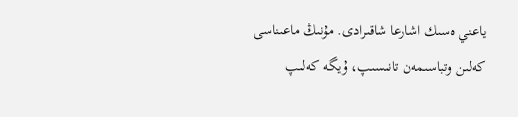ياعني ەسىك اشارعا شاقىرادى. مۇنىڭ ماعىناسى كەلىن وتباسىمەن تانىسىپ، ۇيگە كەلىپ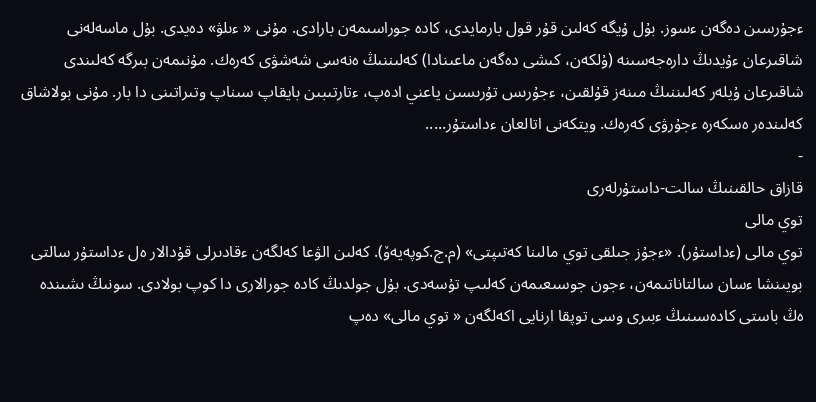ءجۇرسىن دەگەن ءسوز. بۇل ۇيگە كەلىن قۇر قول بارمايدى، كادە جوراسىمەن بارادى. مۇنى « ءىلۋ» دەيدى. بۇل ماسەلەنى شاقىرعان ءۇيدىڭ دارەجەسىنە (ۇلكەن، كىشى دەگەن ماعىنادا) كەلىننىڭ ەنەسى شەشۋى كەرەك. مۇنىمەن بىرگە كەلىندى شاقىرعان ۇيلەر كەلىننىڭ مىنەز قۇلقىن، ءجۇرىس تۇرىسىن ياعني ادەپ، ءتارتىبىن بايقاپ سىناپ وتىراتىنى دا بار. مۇنى بولاشاق كەلىندەر ەسكەرە ءجۇرۋى كەرەك. ويتكەنى اتالعان ءداستۇر.....
-
قازاق حالقىنىڭ سالت-داستۇرلەرى
توي مالى
توي مالى (ءداستۇر). «ءجۇز جىلقى توي مالىنا كەتىپتى» (م.ج.كوپەيەۆ). كەلىن الۋعا كەلگەن ءقادىرلى قۇدالار ەل ءداستۇر سالتى بويىنشا ءسان سالتاناتىمەن، ءجون جوسىعىمەن كەلىپ تۇسەدى. بۇل جولدىڭ كادە جورالارى دا كوپ بولادى. سونىڭ ىشىندە ەڭ باستى كادەسىنىڭ ءبىرى وسى توپقا ارنايى اكەلگەن « توي مالى» دەپ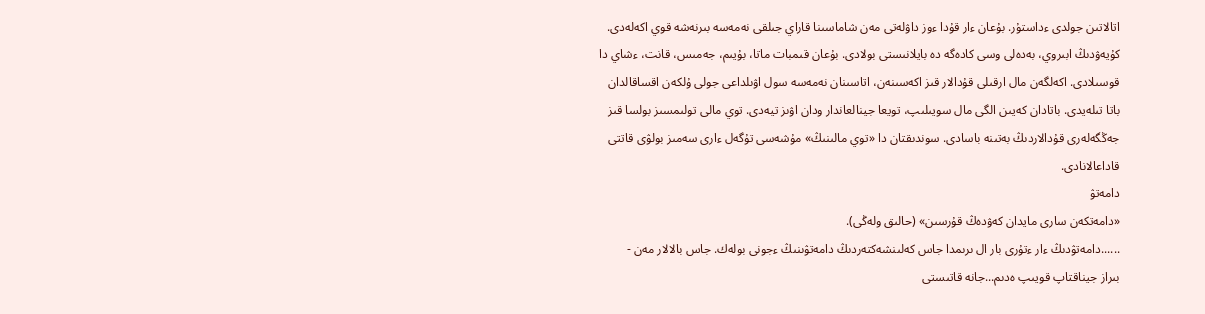اتالاتىن جولدى ءداستۇر. بۇعان ءار قۇدا ءوز داۋلەتى مەن شاماسىنا قاراي جىلقى نەمەسە بىرنەشە قوي اكەلەدى. كۇيەۋدىڭ ابىروي، بەدەلى وسى كادەگە دە بايلانىستى بولادى. بۇعان قىمبات ماتا، بۇيىم، جەمىس، قانت، ءشاي دا قوسىلادى. اكەلگەن مال ارقىلى قۇدالار قىز اكەسىنەن، اتاسىنان نەمەسە سول اۋىلداعى جولى ۇلكەن اقساقالدان باتا تىلەيدى. باتادان كەيىن الگى مال سويىلىپ، تويعا جينالعاندار ودان اۋىز تيەدى. توي مالى تولىمسىز بولسا قىز جەڭگەلەرى قۇدالاردىڭ بەتىنە باسادى. سوندىقتان دا «توي مالىنىڭ» مۇشەسى تۇگەل ءارى سەمىز بولۋى قاتتى قاداعالانادى.
دامەتۋ
«دامەتكەن سارى مايدان كەۋدەڭ قۇرسىن» (حالىق ولەڭى).
......دامەتۋدىڭ ءار ءتۇرى بار ال ىرىمدا جاس كەلىنشەكتەردىڭ دامەتۋىنىڭ ءجونى بولەك. جاس بالالار مەن -
بىراز جيناقتاپ قويىپ ەدىم...جانە قاتىستى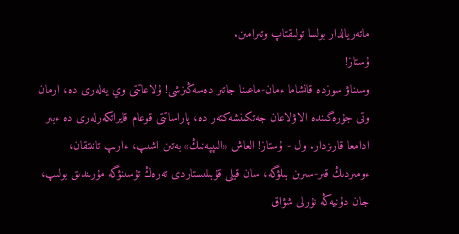ماتەريالدار بولسا تولىقتاپ وتىرامىن.
ۇستاز!
وسىناۋ سوزدە قانشاما ءمان-ماعىنا جاتىر دەسەڭىزشى! ۇلاعاتتى وي يەلەرى دە، ارمان وتى جۇرەگىندە الاۋلاعان جەتكىنشەكتەر دە، پاراساتتى قوعام قايراتكەرلەرى دە ءبىر ادامعا قارىزدار. ول - ۇستاز! العاش «الىپپەنىڭ» بەتىن اشىپ، ءارىپ تانىتقان، ءومىردىڭ قىر-سىرىن بىلۋگە، سان قيلى قۇبىلىستاردى تەرەڭ تۇسىنۋگە مۇرىندىق بولىپ، جان دۇنيەڭە نۇرلى شۋاق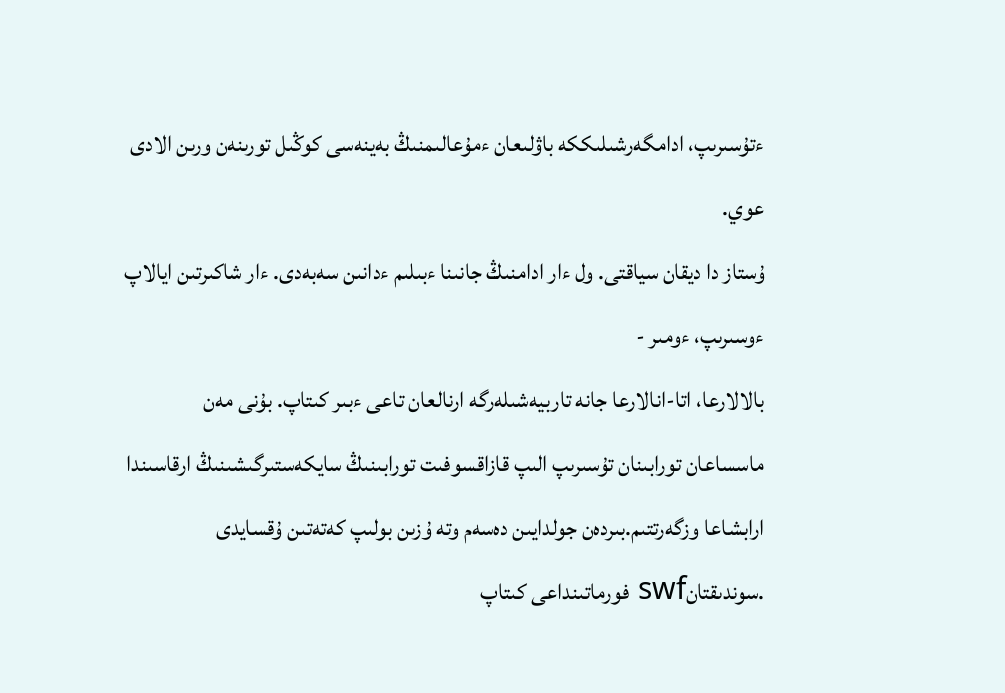ءتۇسىرىپ، ادامگەرشىلىككە باۋلىعان ءمۇعالىمنىڭ بەينەسى كوڭىل تورىنەن ورىن الادى عوي.
ۇستاز دا ديقان سياقتى. ول ءار ادامنىڭ جانىنا ءبىلىم ءدانىن سەبەدى. ءار شاكىرتىن ايالاپ ءوسىرىپ، ءومىر -
بالالارعا، اتا-انالارعا جانە تاربيەشىلەرگە ارنالعان تاعى ءبىر كىتاپ. بۇنى مەن ماسساعان تورابىنان تۇسىرىپ الىپ قازاقسوفىت تورابىنىڭ سايكەستىرگىشىنىڭ ارقاسىندا ارابشاعا وزگەرتتىم.بىردەن جولدايىن دەسەم وتە ۇزىن بولىپ كەتەتىن ۇقسايدى .سوندىقتانswf فورماتىنداعى كىتاپ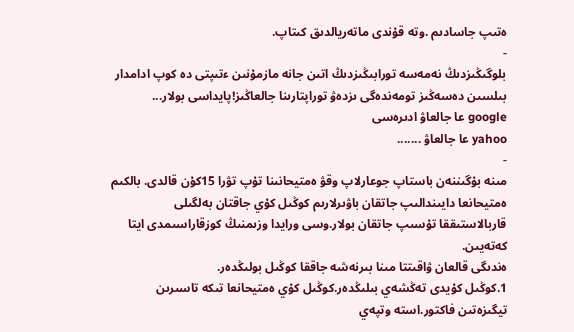ەتىپ جاسادىم .وتە قۇندى ماتەريالدىق كىتاپ.
-
بلوگىڭىزدىڭ نەمەسە تورابىڭىزدىڭ اتىن جانە مازمۇنىن ءتىپتى دە كوپ ادامدار بىلسىن دەسەڭىز تومەندەگى ىزدەۋ توراپتارىنا جالعاڭىز!پايداسى بولار...
google عا جالعاۋ ادىرەسى
yahoo عا جالعاۋ .......
-
مىنە بۇگىننەن باستاپ جوعارلاپ وقۋ ەمتيحانىنا تۇپ تۋرا 15كۇن قالدى. بالكىم ەمتيحانعا دايىندالىپ جاتقان باۋىرلارىم كوڭىل كۇي جاقتان بەلگىلى قاربالاستىققا تۇسىپ جاتقان بولار.وسى ورايدا وزىمنىڭ كوزقاراسىمدى ايتا كەتەيىن.
ەندىگى قالعان ۋاقىتتا مىنا بىرنەشە جاققا كوڭىل بولىڭدەر.
1.كوڭىل كۇيدى تەڭشەي بىلىڭدەر.كوڭىل كۇي ەمتيحانعا تىكە تاسىرىن تيگىزەتىن فاكتور.استە وتپەي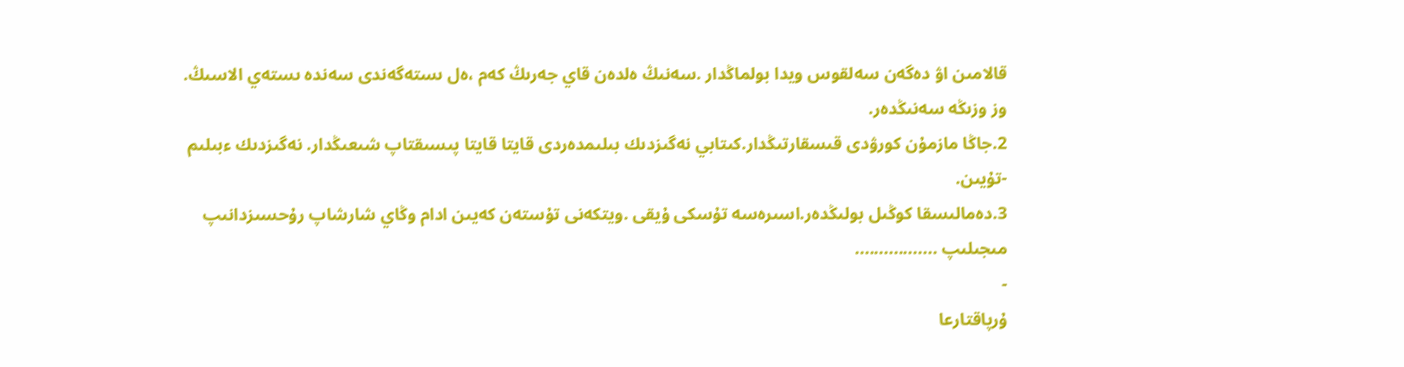قالامىن اۋ دەگەن سەلقوس ويدا بولماڭدار .سەنىڭ ەلدەن قاي جەرىڭ كەم ،ەل ىستەگەندى سەندە ىستەي الاسىڭ. وز وزىڭە سەنىڭدەر.
2.جاڭا مازمۇن كورۋدى قىسقارتىڭدار.كىتابي نەگىزدىك بىلىمدەردى قايتا قايتا پىسىقتاپ شىعىڭدار. نەگىزدىك ءبىلىم -تۇيىن.
3.دەمالىسقا كوڭىل بولىڭدەر.اسىرەسە تۇسكى ۇيقى .ويتكەنى تۇستەن كەيىن ادام وڭاي شارشاپ رۇحسىزدانىپ مىجىلىپ .................
-
ۇرپاقتارعا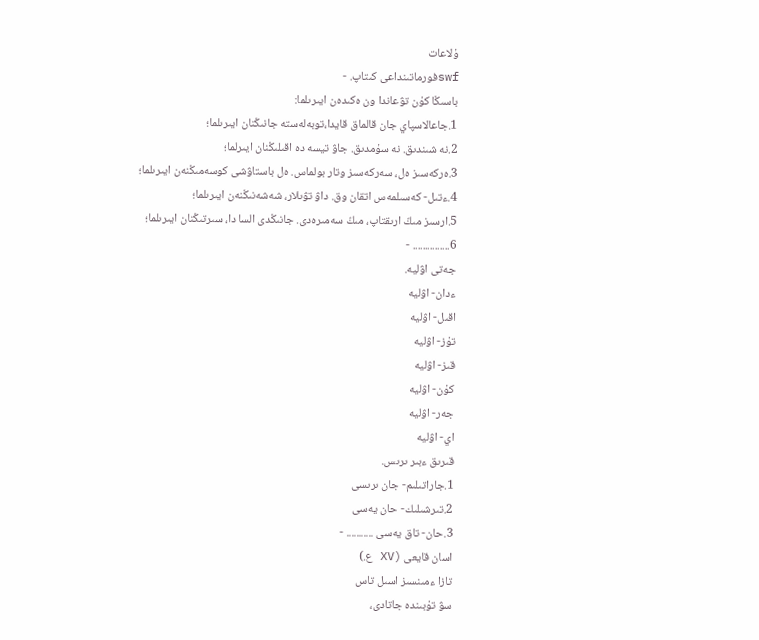ۇلاعات
swfفورماتىنداعى كىتاپ. -
باسىڭا كۇن تۋعاندا ون ەكىدەن ايىرىلما:
1.جاعالاسپاي جان قالماق قايدا،توبەلەستە جانىڭنان ايىرىلما؛
2.نە شىندىق. نە سۇمدىق. جاۋ تيسە دە اقىلىڭنان ايىرلما؛
3.ەركەسىز ەل، سەركەسىز وتار بولماس. ەل باستاۋشى كوسەمىڭنەن ايىرىلما؛
4.ءتىل- كەسىلمەس اتقان وق. داۋ تۋىلار، شەشەنىڭنەن ايىرىلما؛
5.ارسىز مىڭ ارىقتاپ، مىڭ سەمىرەدى. جانىڭدى السا دا، سىرتىڭنان ايىرىلما؛
6............... -
جەتى اۋليە.
ءدان- اۋليە
اقىل- اۋليە
تۇز- اۋليە
قىز- اۋليە
كۇن- اۋليە
جەر- اۋليە
اي- اۋليە
قىرىق ءبىر ىرىس.
1.جاراتىلىم- جان ىرىسى
2.تىرشىلىك- حان يەسى
3.حان- تاق يەسى ........... -
اسان قايعى (XV ع.)
تازا ءمىنسىز اسىل تاس
سۋ تۇبىندە جاتادى،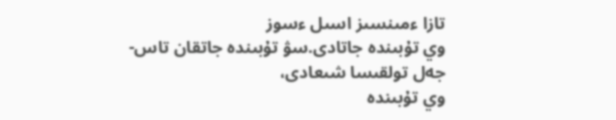تازا ءمىنسىز اسىل ءسوز
وي تۇبىندە جاتادى.سۋ تۇبىندە جاتقان تاس-
جەل تولقىسا شىعادى،
وي تۇبىندە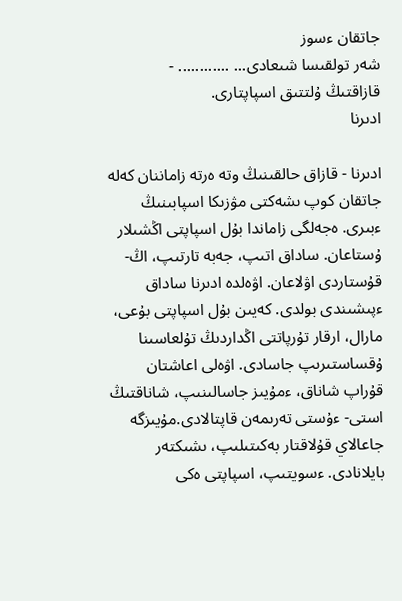جاتقان ءسوز
شەر تولقىسا شىعادى... ............ -
قازاقتىڭ ۇلتتىق اسپاپتارى.
ادىرنا

ادىرنا - قازاق حالقىنىڭ وتە ەرتە زاماننان كەلە جاتقان كوپ ىشەكتى مۋزىكا اسپابىنىڭ ءبىرى. ەجەلگى زاماندا بۇل اسپاپتى اڭشىلار ۇستاعان. ساداق اتىپ، جەبە تارتىپ، اڭ- قۇستاردى اۋلاعان. اۋەلدە ادىرنا ساداق ءپىشىندى بولدى. كەيىن بۇل اسپاپتى بۇعى، مارال، ارقار تۇرپاتتى اڭداردىڭ تۇلعاسىنا ۇقساستىرىپ جاسادى. اۋەلى اعاشتان قۇراپ شاناق، ءمۇيىز جاسالىنىپ، شاناقتىڭ استى- ءۇستى تەرىمەن قاپتالادى.مۇيىزگە جاعالاي قۇلاقتار بەكىتىلىپ، ىشىكتەر بايلانادى. ءسويتىپ، اسپاپتى ەكى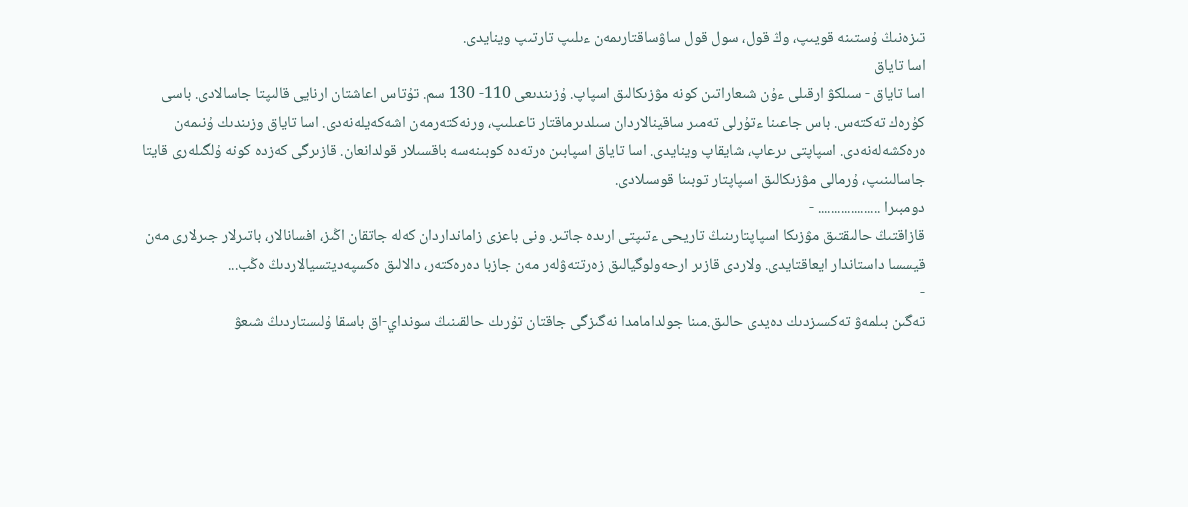تىزەنىڭ ۇستىنە قويىپ، وڭ قول، سول قول ساۋساقتارىمەن ءىلىپ تارتىپ وينايدى.
اسا تاياق
اسا تاياق - سىلكۋ ارقىلى ءۇن شىعاراتىن كونە مۋزىكالىق اسپاپ. ۇزىندىعى 110- 130 سم. تۇتاس اعاشتان ارنايى قالىپتا جاسالادى. باسى كۇرەك تەكتەس. باس جاعىنا ءتۇرلى تەمىر ساقينالاردان سىلدىرماقتار تاعىلىپ، ورنەكتەرمەن اشەكەيلەنەدى. اسا تاياق وزىندىك ۇنىمەن ەرەكشەلەنەدى. اسپاپتى ىرعاپ، شايقاپ وينايدى. اسا تاياق اسپابىن ەرتەدە كوبىنەسە باقسىلار قولدانعان. قازىرگى كەزدە كونە ۇلگىلەرى قايتا جاسالىنىپ، ۇرمالى مۋزىكالىق اسپاپتار توبىنا قوسىلادى.
دومبىرا ................... -
قازاقتىڭ حالىقتىق مۋزىكا اسپاپتارىنىڭ تاريحى ءتىپتى ارىدە جاتىر. ونى باعزى زامانداردان كەلە جاتقان اڭىز، افسانالار، باتىرلار جىرلارى مەن قيسسا داستاندار ايعاقتايدى. ولاردى قازىر ارحەولوگيالىق زەرتتەۋلەر مەن جازبا دەرەكتەر، دالالىق ەكسپەديتسيالاردىڭ ەڭب...
-
تەگىن بىلمەۋ تەكسىزدىك دەيدى حالىق.مىنا جولدامامدا نەگىزگى جاقتان تۇرىك حالقىنىڭ سونداي-اق باسقا ۇلىستاردىڭ شىعۋ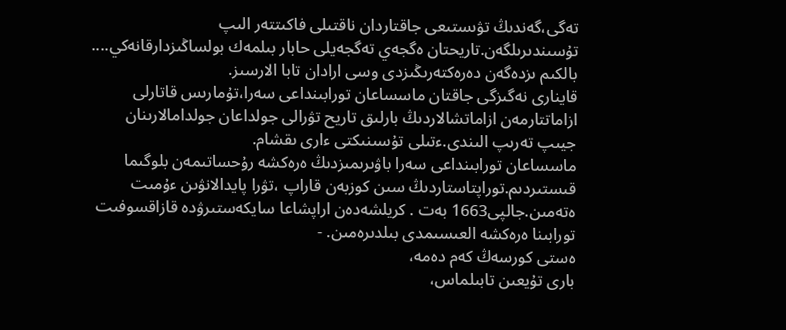تەگى،گەندىڭ تۋىستىعى جاقتاردان ناقتىلى فاكىتتەر الىپ تۇسىندىرىلگەن.تاريحتان ەگجەي تەگجەيلى حابار بىلمەك بولساڭىزدارقانەكي....
بالكىم ىزدەگەن دەرەكتەرىڭىزدى وسى ارادان تابا الارسىز.
قاينارى نەگىزگى جاقتان ماسساعان تورابىنداعى سەرا،تۇمارىس قاتارلى ازاماتتارمەن ازاماتشالاردىڭ بارلىق تاريح تۋرالى جولداعان جولدامالارىنان جيىپ تەرىپ الىندى.ءتىلى تۇسىنىكتى ءارى ىقشام.
ماسساعان تورابىنداعى سەرا باۋىرىمىزدىڭ ەرەكشە رۇحساتىمەن بلوگىما قىستىردىم.توراپتاستاردىڭ سىن كوزبەن قاراپ ،تۋرا پايدالانۋىن ءۇمىت ەتەمىن.جالپى1663 بەت . كريلشەدەن اراپشاعا سايكەستىرۋدە قازاقسوفىت تورابىنا ەرەكشە العىسىمدى بىلدىرەمىن. -
ەستى كورسەڭ كەم دەمە،
بارى تۇيعىن تابىلماس،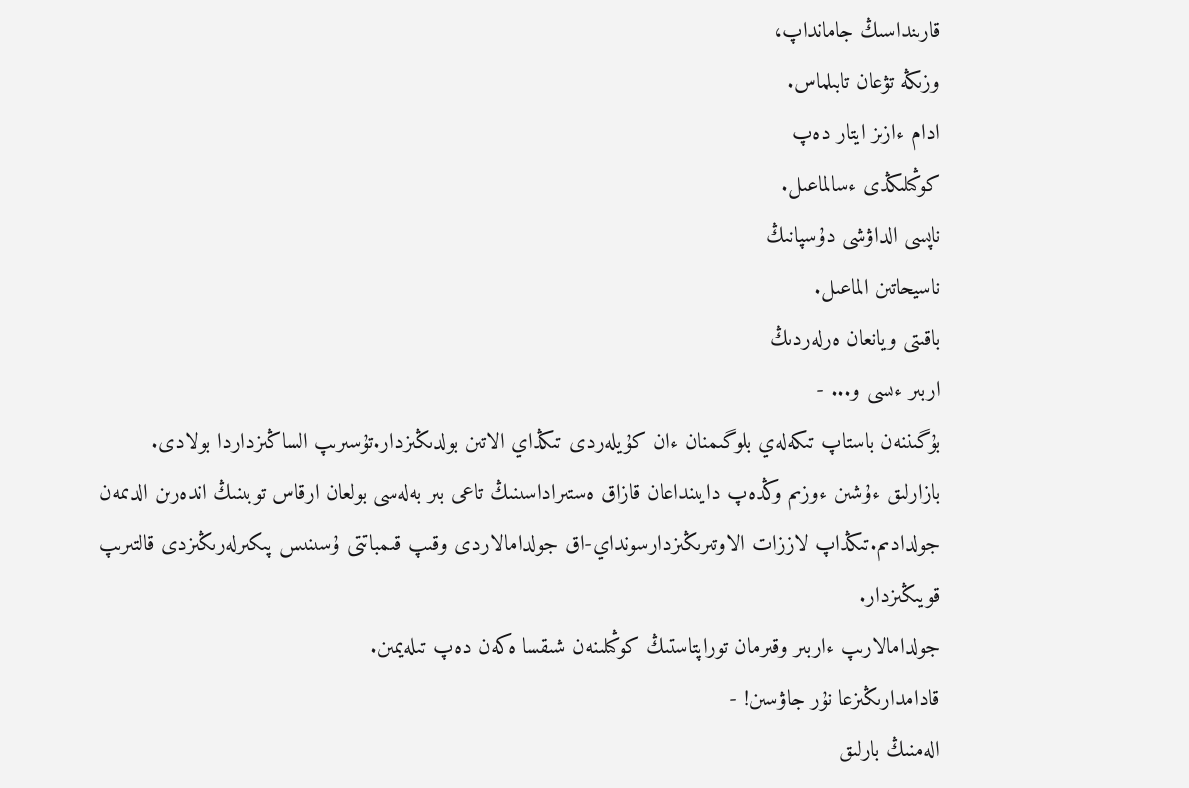قارىنداسىڭ جامانداپ،
وزىڭە تۋعان تابىلماس.
ادام ءازىز ايتار دەپ
كوڭىلىڭدى ءسالماعىل.
ناپسى الداۋشى دۇسپانىڭ
ناسيحاتىن الماعىل.
باقىتى ويانعان ەرلەردىڭ
اربىر ءىسى و... -
بۇگىننەن باستاپ تىكەلەي بلوگىمنان ءان كۇيلەردى تىڭداي الاتىن بولدىڭىزدار.تۇسىرىپ الساڭىزداردا بولادى.
بازارلىق ءۇشىن ءوزىم وڭدەپ دايىنداعان قازاق ەستىراداسىنىڭ تاعى بىر بەلەسى بولعان ارقاس توبىنىڭ اندەرىن الدىمەن جولدادىم.تىڭداپ لاززات الاوتىرىڭىزدارسونداي-اق جولدامالاردى وقىپ قىمباتتى ۇسىنىس پىكىرلەرىڭىزدى قالتىرىپ قويىڭىزدار.
جولدامالارىپ ءاربىر وقىرمان توراپتاستىڭ كوڭىلىنەن شىقسا ەكەن دەپ تىلەيمىن.
قادامدارىڭىزعا نۇر جاۋسىن! -
الەمنىڭ بارلىق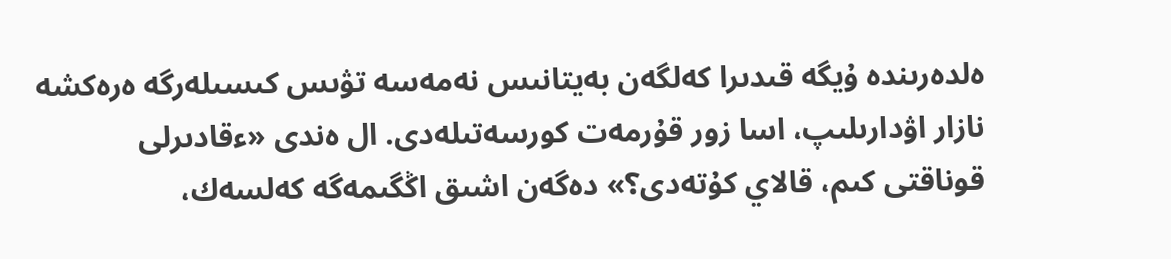ەلدەرىندە ۇيگە قىدىرا كەلگەن بەيتانىس نەمەسە تۋىس كىسىلەرگە ەرەكشە نازار اۋدارىلىپ، اسا زور قۇرمەت كورسەتىلەدى. ال ەندى «ءقادىرلى قوناقتى كىم، قالاي كۇتەدى؟» دەگەن اشىق اڭگىمەگە كەلسەك،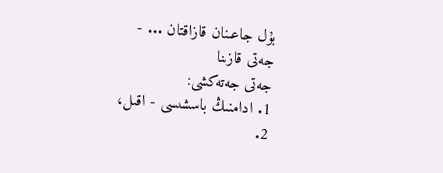بۇل جاعىنان قازاقتان ... -
جەتى قازىنا
جەتى جەتەكشى:
1. ادامنىڭ باسشىسى - اقىل،
2.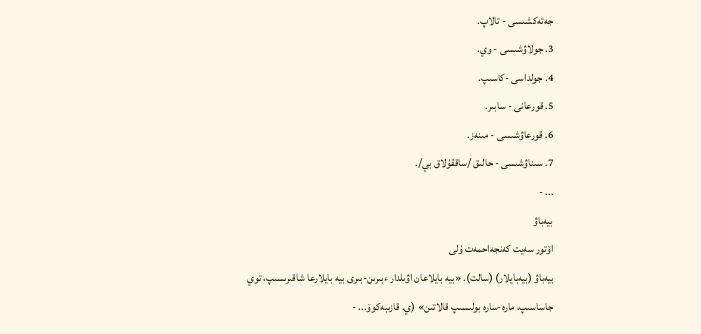جەتەكشىسى - تالاپ.
3. جولاۋشىسى - وي.
4. جولداسى -كاسىپ.
5. قورعانى - سابىر.
6. قورعاۋشىسى - مىنەز.
7. سىناۋشىسى - حالىق /ساققۇلاق بي/.
... -
بيەباۋ
اۆتور سەيت كەنجەاحمەت ۇلى
بيەباۋ (بيەبايلار) (سالت). «بيە بايلاعان اۋىلدار ءبىرىن-بىرى بيە بايلارعا شاقىرىسىپ، توي جاساسىپ، مارە-سارە بولىسىپ قالاتىن» (ي. قازىبەكوۆ... -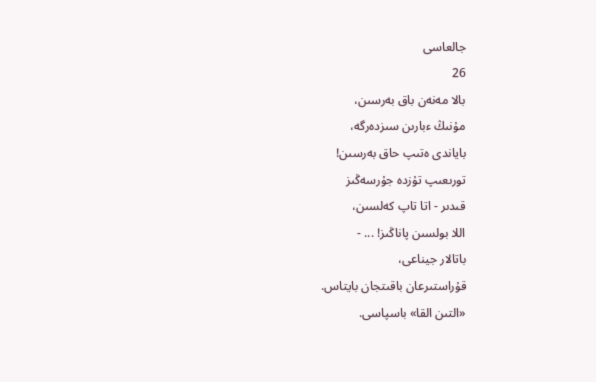جالعاسى
26
بالا مەنەن باق بەرسىن،
مۇنىڭ ءبارىن سىزدەرگە،
باياندى ەتىپ حاق بەرسىن!
تورىعىپ تۇزدە جۇرسەڭىز
قىدىر - اتا تاپ كەلسىن،
اللا بولسىن پاناڭىز! ... -
باتالار جيناعى،
قۇراستىرعان باقىتجان بايتاس.
«التىن القا» باسپاسى.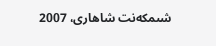شىمكەنت شاھارى، 2007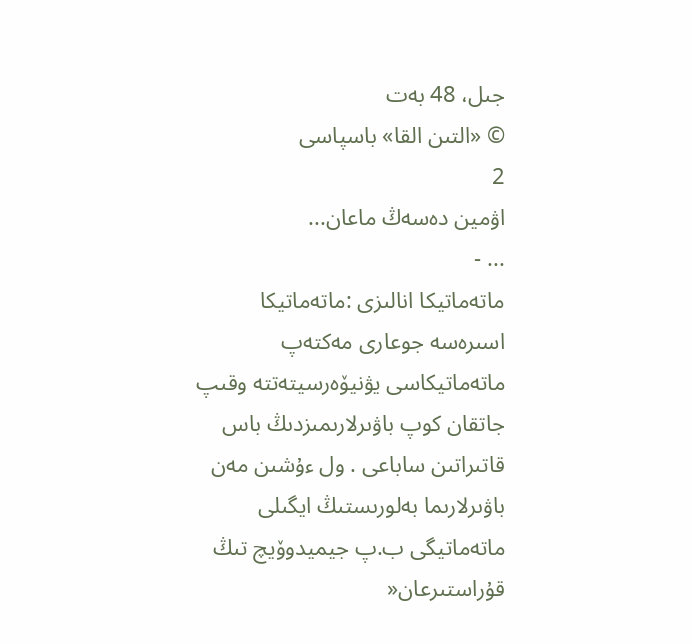جىل، 48 بەت
© «التىن القا» باسپاسى
2
اۋمين دەسەڭ ماعان...
... -
ماتەماتيكا انالىزى :ماتەماتيكا اسىرەسە جوعارى مەكتەپ ماتەماتيكاسى يۋنيۆەرسيتەتتە وقىپ جاتقان كوپ باۋىرلارىمىزدىڭ باس قاتىراتىن ساباعى . ول ءۇشىن مەن باۋىرلارىما بەلورىستىڭ ايگىلى ماتەماتيگى ب.پ جيميدوۆيچ تىڭ قۇراستىرعان«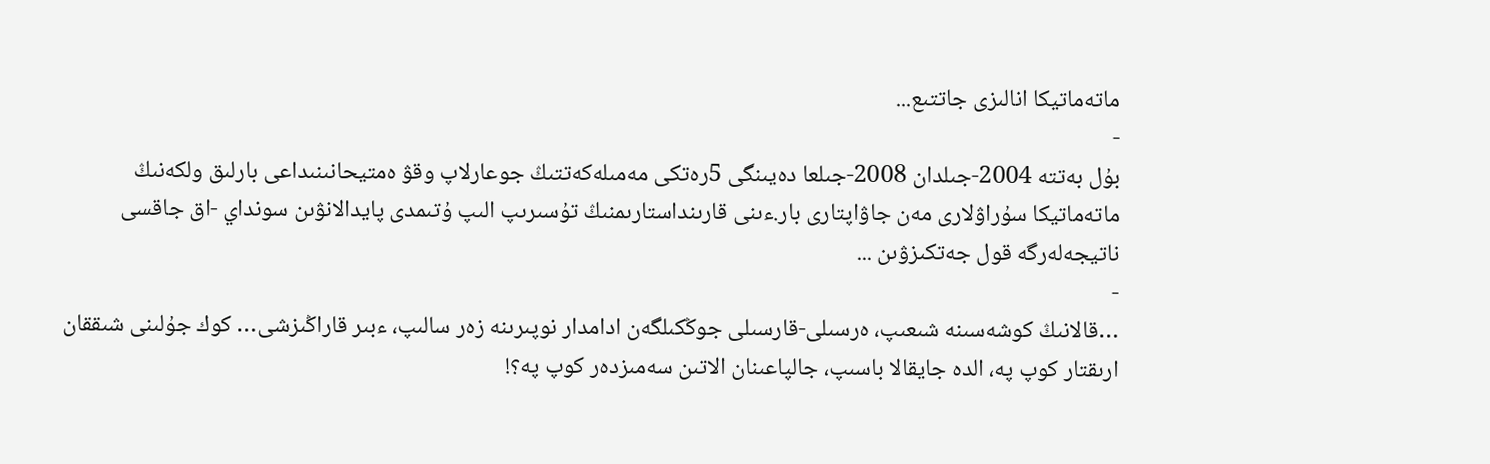ماتەماتيكا انالىزى جاتتىع...
-
بۇل بەتتە 2004-جىلدان 2008-جىلعا دەيىنگى 5رەتكى مەمىلەكەتتىڭ جوعارلاپ وقۋ ەمتيحانىنىداعى بارلىق ولكەنىڭ ماتەماتيكا سۇراۋلارى مەن جاۋاپتارى بار.ءىنى قارىنداستارىمنىڭ تۇسىرىپ الىپ ۇتىمدى پايدالانۋىن سونداي -اق جاقسى ناتيجەلەرگە قول جەتكىزۋىن ...
-
…قالانىڭ كوشەسىنە شىعىپ، ەرسىلى-قارسىلى جوڭكىلگەن ادامدار نوپىرىنە زەر سالىپ، ءبىر قاراڭىزشى… كوك جۇلىنى شىققان ارىقتار كوپ پە، الدە جايقالا باسىپ، جالپاعىنان الاتىن سەمىزدەر كوپ پە؟!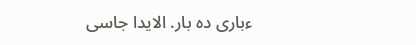ءبارى دە بار. الايدا جاسى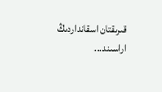قىرىقتان اسقانداردىڭ اراسىند...